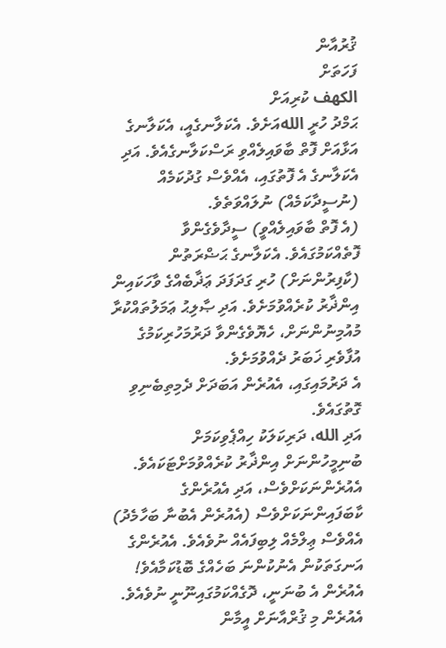ޤުރުއާން
ފަހަތަށް
الكهف ކުރިއަށް
ޙަމްދު ހުރީ اللهއަށެވެ. އެކަލާނގެއީ، އެކަލާނގެ އަޅާއަށް ފޮތް ބާވައިލެއްވި ރަސްކަލާނގެއެވެ. އަދި އެކަލާނގެ އެ ފޮތުގައި، އެއްވެސް ގުދުކަމެއް (ނުސީދާކަމެއް) ނުލައްވަތެވެ.
(އެ ފޮތް ބާވައިލެއްވީ) ސީދާވެގެންވާ ފޮތެއްކަމުގައެވެ. އެކަލާނގެ ޙަޟްރަތުން (ކާފިރުންނަށް) ހުރި ގަދަފަދަ ޢަޛާބެއްގެ ވާހަކައިން އިންޛާރު ކުރެއްވުމަށެވެ. އަދި ޞާލިޙު ޢަމަލުތައްކުރާ މުއުމިނުންނަށް، ހެޔޮވެގެންވާ ދަރުމަހުރިކަމުގެ އުފާވެރި ޚަބަރު ދެއްވުމަށެވެ.
އެ ދަރުމައިގައި، އެއުރެން އަބަދަށް ދެމިތިބެނިވި ގޮތުގައެވެ.
އަދި الله، ދަރިކަލަކު ހިއްޕެވިކަމަށް ބުނިމީހުންނަށް އިންޛާރު ކުރެއްވުމަށްޓަކައެވެ.
އެއުރެންނަކަށްވެސް، އަދި އެއުރެންގެ ކާބަފައިންނަކަށްވެސް (އެއުރެން އެބުނާ ބަހާމެދު) އެއްވެސް ޢިލްމެއް ލިބިފައެއް ނުވެއެވެ. އެއުރެންގެ އަނގަތަކުން އެނުކުންނަ ބަހެއްގެ ބޮޑުކަމާއެވެ! އެއުރެން އެ ބުނަނީ، ދޮގެއްކަމުގައިނޫނީ ނުވެއެވެ.
އެއުރެން މި ޤުރްއާނަށް އީމާން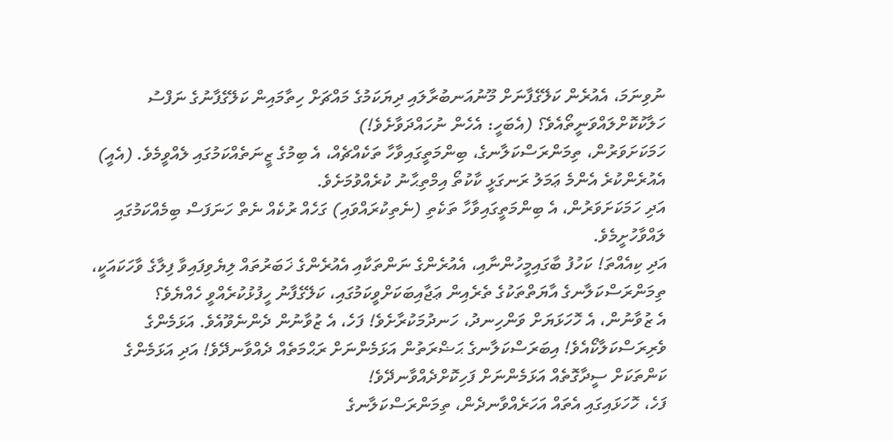ނުވިނަމަ، އެއުރެން ކަލޭގެފާނަށް މޫނުއަނބުރާލައި ދިޔަކަމުގެ މައްޗަށް ހިތާމައިން ކަލޭގެފާނުގެ ނަފްސު ހަލާކުކޮށްލައްވަނީތޯއެވެ؟ (އެބަހީ: އެހެން ނުހައްދަވާށެވެ!)
ހަމަކަށަވަރުން، ތިމަންރަސްކަލާނގެ، ބިންމަތީގައިވާހާ ތަކެއްޗެއް، އެ ބިމުގެ ޒީނަތެއްކަމުގައި ލެއްވީމެވެ. (އެއީ) އެއުރެންކުރެ އެންމެ ޢަމަލު ރަނގަޅީ ކާކުތޯ އިމްތިޙާނު ކުރެއްވުމަށެވެ.
އަދި ހަމަކަށަވަރުން، އެ ބިންމަތީގައިވާހާ ތަކެތި (ނެތިކުރައްވައި) ގަހެއް ރުކެއް ނެތް ހަނަފަސް ބިމެއްކަމުގައި ލައްވާހުށީމެވެ.
އަދި ކިއެއްތަ! ކަހުފު ބާގައިމީހުންނާއި، އެއުރެންގެ ނަންތަކާއި އެއުރެންގެ ޚަބަރުތައް ލިޔެވިފައިވާ ފިލާގެ ވާހަކައަކީ، ތިމަންރަސްކަލާނގެ އާޔަތްތަކުގެ ތެރެއިން ޢަޖާއިބަކަށްވީކަމުގައި، ކަލޭގެފާނު ހީފުޅުކުރެއްވީ ހެއްޔެވެ؟
އެ ޒުވާނުން، އެ ހޮހަޅަޔަށް ވަންހިނދު، ހަނދުމަކުރާށެވެ! ފަހެ، އެ ޒުވާނުން ދެންނެވޫއެވެ. އަޅަމެންގެ ވެރިރަސްކަލާކޯއެވެ! އިބަރަސްކަލާނގެ ޙަޟްރަތުން އަޅަމެންނަށް ރަޙްމަތެއް ދެއްވާނދޭވެ! އަދި އަޅަމެންގެ ކަންތަކަށް ސީދާގޮތެއް އަޅަމެންނަށް ފަހިކޮށްދެއްވާނދޭވެ!
ފަހެ، ހޮހަޅައިގައި އެތައް އަހަރެއްވާނދެން، ތިމަންރަސްކަލާނގެ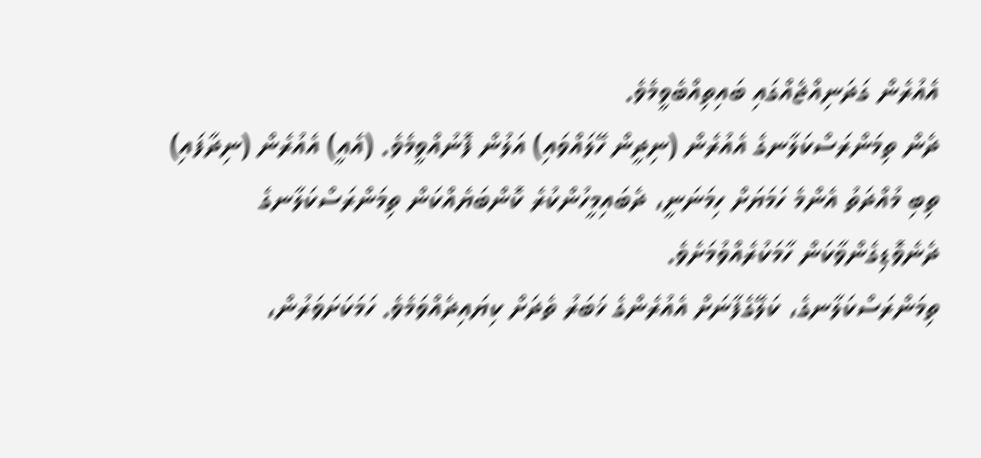އެއުރެން ގަދަނިއްޖެއްގައި ބައިތިއްބެވީމެވެ.
ދެން ތިމަންރަސްކަލާނގެ އެއުރެން (ނިދީން ހޭލައްވައި) އަލުން ފޮނުއްވީމެވެ. (އެއީ) އެއުރެން (ނިދާފައި) ތިބި މުއްދަތު އެންމެ ހަމަޔަށް ހިމަނަނީ، ދެބައިމީހުންކުރެ ކޮންބަޔެއްކަން ތިމަންރަސްކަލާނގެ ދެނެވޮޑިގެންވާކަން ހާމަކުރެއްވުމަށެވެ.
ތިމަންރަސްކަލާނގެ، ކަލޭގެފާނަށް އެއުރެންގެ ޚަބަރު ތެދަށް ކިޔައިދެއްވަމެވެ. ހަމަކަށަވަރުން،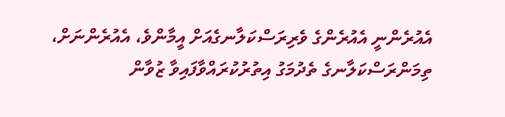އެއުރެންނީ އެއުރެންގެ ވެރިރަސްކަލާނގެއަށް އީމާންވެ، އެއުރެންނަށް، ތިމަންރަސްކަލާނގެ ތެދުމަގު އިތުރުކުރައްވާފައިވާ ޒުވާން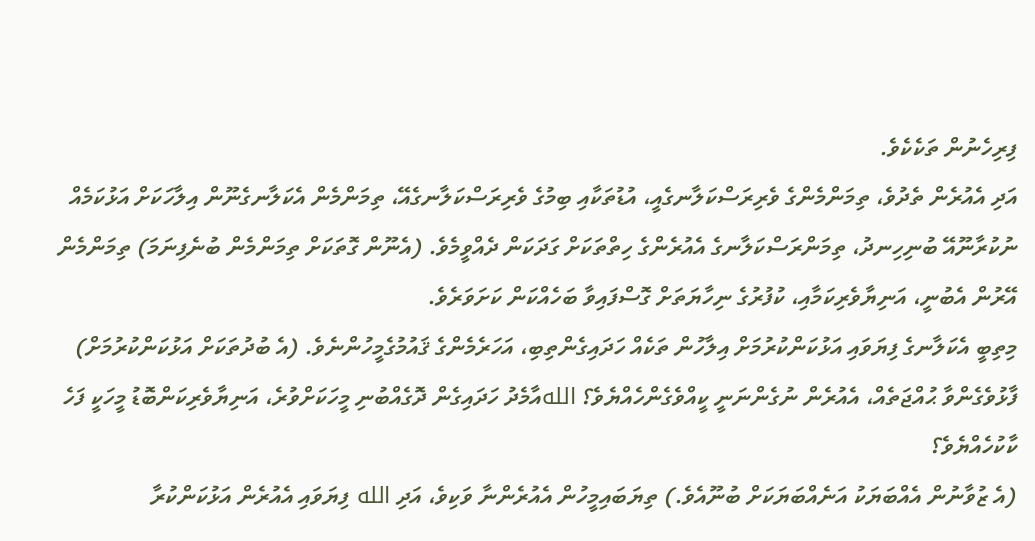ފިރިހެނުން ތަކެކެވެ.
އަދި އެއުރެން ތެދުވެ، ތިމަންމެންގެ ވެރިރަސްކަލާނގެއީ، އުޑުތަކާއި ބިމުގެ ވެރިރަސްކަލާނގެއޭ، ތިމަންމެން އެކަލާނގެނޫން އިލާހަކަށް އަޅުކަމެއް ނުކުރާނޫއޭ ބުނިހިނދު، ތިމަންރަސްކަލާނގެ އެއުރެންގެ ހިތްތަކަށް ގަދަކަން ދެއްވީމެވެ. (އެނޫން ގޮތަކަށް ތިމަންމެން ބުނެފިނަމަ) ތިމަންމެން އޭރުން އެބުނީ، އަނިޔާވެރިކަމާއި، ކުފުރުގެ ނިހާޔަތަށް ގޮސްފައިވާ ބަހެއްކަން ކަށަވަރެވެ.
މިތިބީ އެކަލާނގެ ފިޔަވައި އަޅުކަންކުރުމަށް އިލާހުން ތަކެއް ހަދައިގެންތިބި، އަހަރެމެންގެ ޤައުމުގެމީހުންނެވެ. (އެ ބުދުތަކަށް އަޅުކަންކުރުމަށް) ފާޅުވެގެންވާ ޙުއްޖަތެއް، އެއުރެން ނުގެންނަނީ ކީއްވެގެންހެއްޔެވެ؟ اللهއާމެދު ހަދައިގެން ދޮގެއްބުނި މީހަކަށްވުރެ، އަނިޔާވެރިކަންބޮޑު މީހަކީ ފަހެ ކާކުހެއްޔެވެ؟
(އެ ޒުވާނުން އެއްބަޔަކު އަނެއްބަޔަކަށް ބުނޫއެވެ.) ތިޔަބައިމީހުން އެއުރެންނާ ވަކިވެ، އަދި الله ފިޔަވައި އެއުރެން އަޅުކަންކުރާ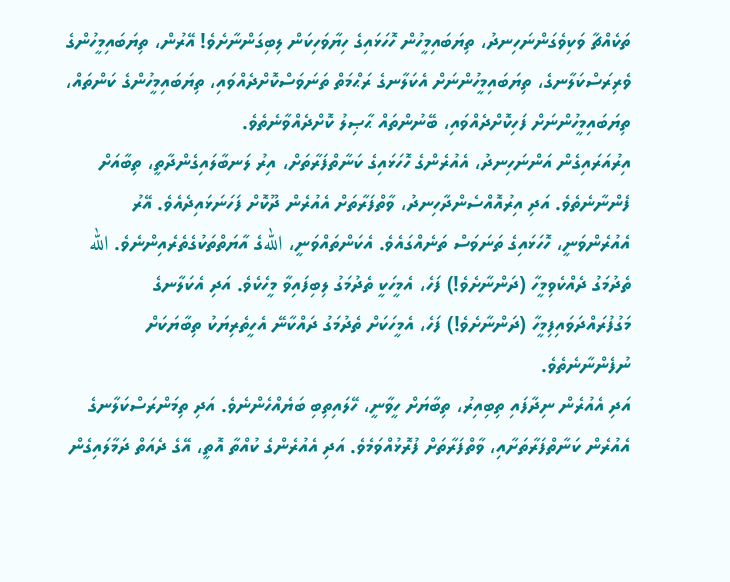ތަކެއްޗާ ވަކިވެގަންނަހިނދު، ތިޔަބައިމީހުން ހޮހަޅައިގެ ހިޔާވަހިކަން ލިބިގަންނާށެވެ! އޭރުން، ތިޔަބައިމީހުންގެ ވެރިރަސްކަލާނގެ، ތިޔަބައިމީހުންނަށް އެކަލާނގެ ރަޙްމަތް ތަނަވަސްކޮށްދެއްވައި، ތިޔަބައިމީހުންގެ ކަންތައް، ތިޔަބައިމީހުންނަށް ފަހިކޮށްދެއްވައި، ބޭނުންތައް ޙާޞިލު ކޮށްދެއްވާނެތެވެ.
އިރުއަރައިގެން އަންނަހިނދު، އެއުރެންގެ ހޮހަޅައިގެ ކަނާތްފަރާތަށް، އިރު ލަނބާލައިގެންދާތީ، ތިބާއަށް ފެންނާނެތެވެ. އަދި އިރުއޮއްސެންދާހިނދު، ވާތްފަރާތަށް އެއުރެން ދޫކޮށް ފަހަނަޅައިދެއެވެ. އޭރު އެއުރެންވަނީ، ހޮހަޅައިގެ ތަނަވަސް ތަނެއްގައެވެ. އެކަންތައްވަނީ، اللهގެ އާޔަތްތަކުގެތެރެއިންނެވެ. الله ތެދުމަގު ދެއްކެވިމީހާ (ދަންނާށެވެ!) ފަހެ، އެމީހަކީ ތެދުމަގު ލިބިފައިވާ މީހެކެވެ. އަދި އެކަލާނގެ މަގުފުރައްދަވައިފިމީހާ (ދަންނާށެވެ!) ފަހެ، އެމީހަކަށް ތެދުމަގު ދައްކާނޭ އެހީތެރިޔަކު ތިބާޔަކަށް ނުފެންނާނެތެވެ.
އަދި އެއުރެން ނިދާފައި ތިބިއިރު، ތިބާޔަށް ހީވާނީ، ހޭލައިތިބި ބަޔެއްހެންނެވެ. އަދި ތިމަންރަސްކަލާނގެ އެއުރެން ކަނާތްފަރާތަށާއި، ވާތްފަރާތަށް ފުރޮޅުއްވަމެވެ. އަދި އެއުރެންގެ ކުއްތާ އޮތީ، އޭގެ ދެއަތް ދަމާލައިގެން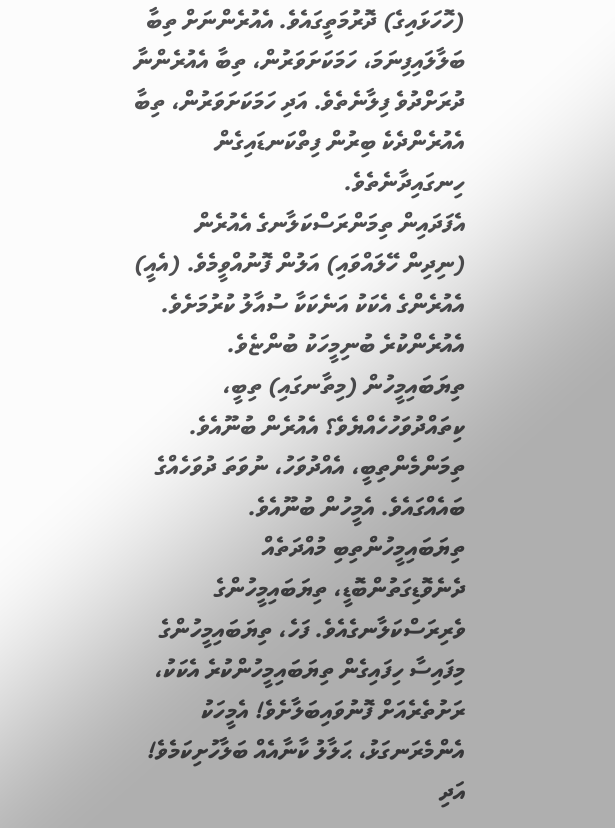(ހޮހަޅައިގެ) ދޮރުމަތީގައެވެ. އެއުރެންނަށް ތިބާ ބަލާލައިފިނަމަ، ހަމަކަށަވަރުން، ތިބާ އެއުރެންނާ ދުރަށްދުވެ ފިލާނެތެވެ. އަދި ހަމަކަށަވަރުން، ތިބާ އެއުރެންދެކެ ބިރުން ފިތްކަނޑައިގެން ހިނގައިދާނެތެވެ.
އެފަދައިން ތިމަންރަސްކަލާނގެ އެއުރެން (ނިދިން ހޭލައްވައި) އަލުން ފޮނުއްވީމެވެ. (އެއީ) އެއުރެންގެ އެކަކު އަނެކަކާ ސުއާލު ކުރުމަށެވެ. އެއުރެންކުރެ ބުނިމީހަކު ބުންޏެވެ. ތިޔަބައިމީހުން (މިތާނގައި) ތިބީ، ކިތައްދުވަހުހެއްޔެވެ؟ އެއުރެން ބުނޫއެވެ. ތިމަންމެންތިބީ، އެއްދުވަހު، ނުވަތަ ދުވަހެއްގެ ބައެއްގައެވެ. އެމީހުން ބުނޫއެވެ. ތިޔަބައިމީހުންތިބި މުއްދަތެއް ދެނެވޮޑިގަތުންބޮޑީ، ތިޔަބައިމީހުންގެ ވެރިރަސްކަލާނގެއެވެ. ފަހެ، ތިޔަބައިމީހުންގެ މިފައިސާ ހިފައިގެން ތިޔަބައިމީހުންކުރެ އެކަކު، ރަށުތެރެއަށް ފޮނުވައިބަލާށެވެ! އެމީހަކު އެންމެރަނގަޅު، ޙަލާލު ކާނާއެއް ބަލާހުށިކަމެވެ! އަދި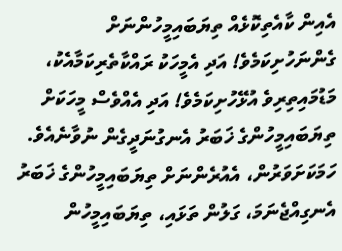އެއިން ކާއެތިކޮޅެއް ތިޔަބައިމީހުންނަށް ގެންނަހުށިކަމެވެ! އަދި އެމީހަކު ރައްކާތެރިކަމާއެކު، މަޑުމައިތިރިވެ އުޅޭހުށިކަމެވެ! އަދި އެއްވެސް މީހަކަށް ތިޔަބައިމީހުންގެ ޚަބަރު އެނގުނަދީގެން ނުވާނެއެވެ.
ހަމަކަށަވަރުން، އެއުރެންނަށް ތިޔަބައިމީހުންގެ ޚަބަރު އެނގިއްޖެނަމަ، ގަލުން ތަޅައި، ތިޔަބައިމީހުން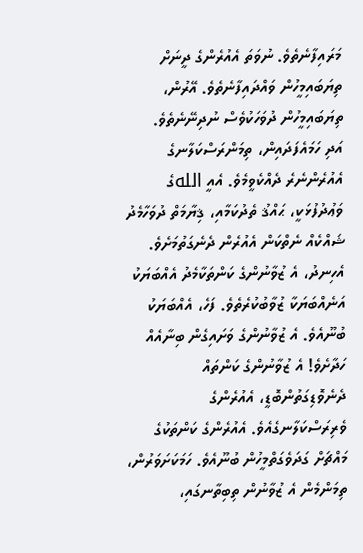މަރައިފާނެތެވެ. ނުވަތަ އެއުރެންގެ ދީނަށް ތިޔަބައިމީހުން ވައްދައިފާނެތެވެ. އޭރުން، ތިޔަބައިމީހުން ދުވަހަކުވެސް ނުދިނޭނެތެވެ.
އަދި ހަމައެފަދައިން، ތިމަންރަސްކަލާނގެ އެއުރެންނެރެ ދެއްކެވީމެވެ. އެއީ اللهގެ ވަޢުދުފުޅަކީ، ޙައްޤު ތެދުކަމާއި، ޤިޔާމަތް ދުވަހާމެދު ޝައްކެއް ނެތްކަން އެއުރެން ދެނެގަތުމަށެވެ. އެހިނދު، އެ ޒުވާނުންގެ ކަންތަކާމެދު އެއްބަޔަކު އަނެއްބަޔަކާ ޒުވާބުކުރެތެވެ. ފަހެ، އެއްބަޔަކު ބުނޫއެވެ. އެ ޒުވާނުންގެ ވަށައިގެން ބިނާއެއް ހަދާށެވެ! އެ ޒުވާނުންގެ ކަންތައް ދެނެވޮޑިގަތުންބޮޑީ، އެއުރެންގެ ވެރިރަސްކަލާނގެއެވެ. އެއުރެންގެ ކަންތަކުގެ މައްޗަށް ގަދަވެގަތްމީހުން ބުނޫއެވެ. ހަމަކަށަވަރުން، ތިމަންމެން އެ ޒުވާނުން ތިބިތާނގައި،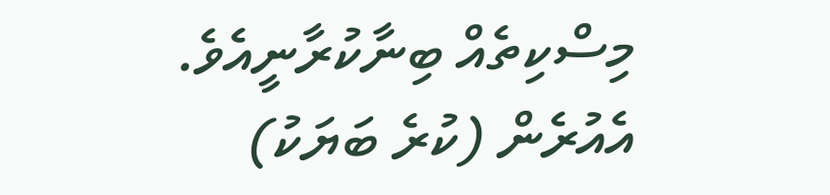މިސްކިތެއް ބިނާކުރާނީއެވެ.
އެއުރެން (ކުރެ ބަޔަކު)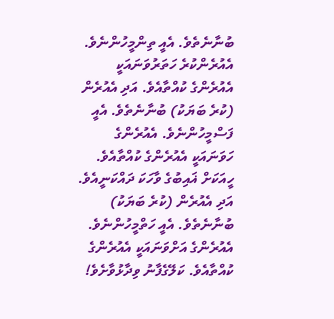ބުނާނެތެވެ. އެއީ ތިންމީހުންނެވެ. އެއުރެންކުރެ ހަތަރުވަނައަކީ އެއުރެންގެ ކުއްތާއެވެ. އަދި އެއުރެން (ކުރެ ބަޔަކު) ބުނާނެތެވެ. އެއީ ފަސްމީހުންނެވެ. އެއުރެންގެ ހަވަނައަކީ އެއުރެންގެ ކުއްތާއެވެ. ހީއަކަށް ޣައިބުގެ ވާހަކަ ދައްކަނީއެވެ. އަދި އެއުރެން (ކުރެ ބަޔަކު) ބުނާނެތެވެ. އެއީ ހަތްމީހުންނެވެ. އެއުރެންގެ އަށްވަނައަކީ އެއުރެންގެ ކުއްތާއެވެ. ކަލޭގެފާނު ވިދާޅުވާށެވެ!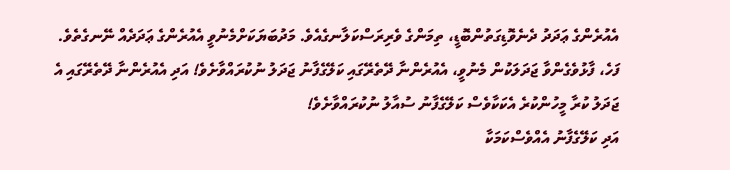އެއުރެންގެ ޢަދަދު ދެނެވޮޑިގަތުންބޮޑީ، ތިމަންގެ ވެރިރަސްކަލާނގެއެވެ. މަދުބަޔަކަށްމެނުވީ އެއުރެންގެ ޢަދަދެއް ނޭނގެތެވެ. ފަހެ، ފާޅުވެގެންވާ ޖަދަލަކުން މެނުވީ، އެއުރެންނާ ދޭތެރޭގައި ކަލޭގެފާނު ޖަދަލު ނުކުރައްވާށެވެ! އަދި އެއުރެންނާ ދޭތެރޭގައި އެ ޖަދަލު ކުރާ މީހުންކުރެ އެކަކާވެސް ކަލޭގެފާނު ސުއާލު ނުކުރައްވާށެވެ!
އަދި ކަލޭގެފާނު އެއްވެސްކަމަކާ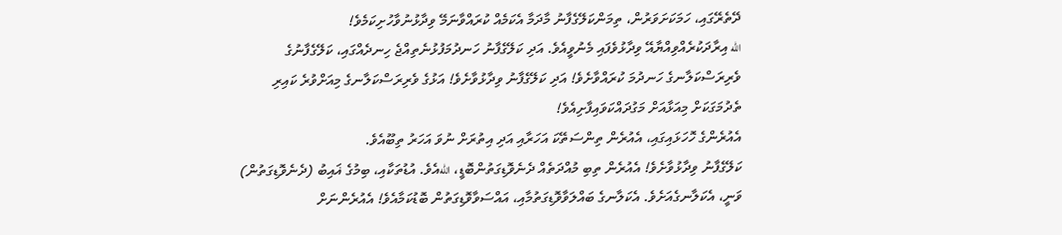ދޭތެރޭގައި، ހަމަކަށަވަރުން، ތިމަންކަލޭގެފާނު މާދަމާ އެކަމެއް ކުރައްވާނަމޭ ވިދާޅުނުވާހުށިކަމެވެ!
الله އިރާދަކުރެއްވިއްޔާއޭ ވިދާޅުވެފައި މެނުވީއެވެ. އަދި ކަލޭގެފާނު ހަނދުމަފުޅުނެތިއްޖެ ހިނދެއްގައި، ކަލޭގެފާނުގެ ވެރިރަސްކަލާނގެ ހަނދުމަ ކުރައްވާށެވެ! އަދި ކަލޭގެފާނު ވިދާޅުވާށެވެ! އަޅުގެ ވެރިރަސްކަލާނގެ މިއަށްވުރެ ކައިރި ތެދުމަގަކަށް މިއަޅާއަށް މަގުދައްކަވައިފާށިއެވެ!
އެއުރެންގެ ހޮހަޅައިގައި، އެއުރެން ތިންސަތޭކަ އަހަރާއި އަދި އިތުރަށް ނުވަ އަހަރު ތިބޫއެވެ.
ކަލޭގެފާނު ވިދާޅުވާށެވެ! އެއުރެން ތިބި މުއްދަތެއް ދެނެވޮޑިގަތުންބޮޑީ، اللهއެވެ. އުޑުތަކާއި، ބިމުގެ ޣައިބު (ދެނެވޮޑިގަތުން) ވަނީ، އެކަލާނގެއަށެވެ. އެކަލާނގެ ބައްލަވާވޮޑިގަތުމާއި، އައްސަވާވޮޑިގަތުން ބޮޑުކަމާއެވެ! އެއުރެންނަށް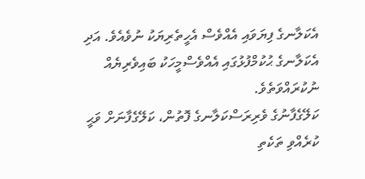އެކަލާނގެ ފިޔަވައި އެއްވެސް އެހީތެރިޔަކު ނުވެއެވެ. އަދި އެކަލާނގެ ޙުކުމްފުޅުގައި އެއްވެސްމީހަކު ބައިވެރިޔެއް ނުކުރައްވަތެވެ.
ކަލޭގެފާނުގެ ވެރިރަސްކަލާނގެ ފޮތުން، ކަލޭގެފާނަށް ވަޙީ ކުރެއްވި ތަކެތި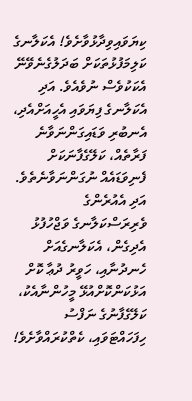ކިޔަވައިވިދާޅުވާށެވެ! އެކަލާނގެ ކަލިމަފުޅުތަކަށް ބަދަލުގެނެވޭނޭ އެކަކުވެސް ނުވެއެވެ. އަދި އެކަލާނގެ ފިޔަވައި އެހީއަށްއެދި، އެނބުރި ވަޑައިގަންނަވާނެ ފަރާތެއް، ކަލޭގެފާނަކަށް ފެނިވަޑައެއް ނުގަންނަވާނެތެވެ.
އަދި އެއުރެންގެ ވެރިރަސްކަލާނގެ ވަޖްހުފުޅު އެދިގެން، އެކަލާނގެއަށް ހެނދުނާއި، ހަވީރު ދުޢާ ކޮށް އަޅުކަންކޮށްއުޅޭ މީހުންނާއެކު، ކަލޭގެފާނުގެ ނަފްސު ހިފަހައްޓަވައި، ކެތްކުރައްވާށެވެ!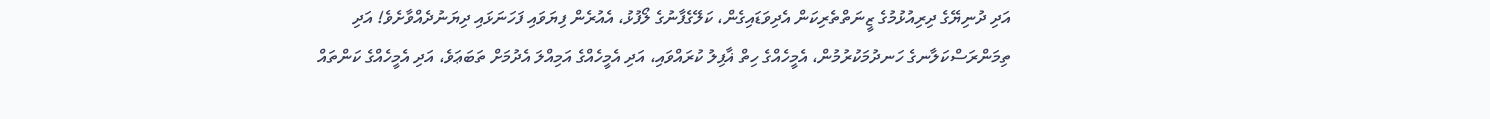އަދި ދުނިޔޭގެ ދިރިއުޅުމުގެ ޒީނަތްތެރިކަން އެދިވަޑައިގެން، ކަލޭގެފާނުގެ ލޯފުޅު، އެއުރެން ފިޔަވައި ފަހަނަޅައި ދިޔަނުދެއްވާށެވެ! އަދި ތިމަންރަސްކަލާނގެ ހަނދުމަކުރުމުން، އެމީހެއްގެ ހިތް ޣާފިލު ކުރައްވައި، އަދި އެމީހެއްގެ އަމިއްލަ އެދުމަށް ތަބަޢަވެ، އަދި އެމީހެއްގެ ކަންތައް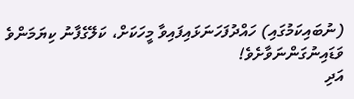(ނުބައިކަމުގައި) ހައްދުފަހަނަޅައިފައިވާ މީހަކަށް، ކަލޭގެފާނު ކިޔަމަންވެ ވަޑައިނުގަންނަވާށެވެ!
އަދި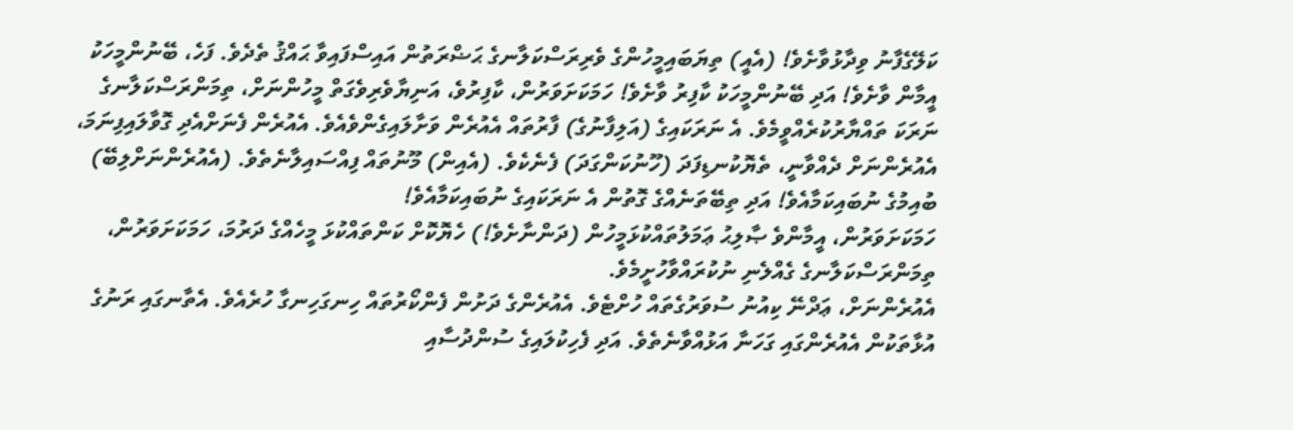ކަލޭގެފާނު ވިދާޅުވާށެވެ! (އެއީ) ތިޔަބައިމީހުންގެ ވެރިރަސްކަލާނގެ ޙަޟްރަތުން އައިސްފައިވާ ޙައްޤު ތެދެވެ. ފަހެ، ބޭނުންމީހަކު އީމާން ވާށެވެ! އަދި ބޭނުންމީހަކު ކާފިރު ވާށެވެ! ހަމަކަށަވަރުން، ކާފިރުވެ، އަނިޔާވެރިވެގަތް މީހުންނަށް، ތިމަންރަސްކަލާނގެ ނަރަކަ ތައްޔާރުކުރެއްވީމެވެ. އެ ނަރަކައިގެ (އަލިފާނުގެ) ފާރުތައް އެއުރެން ވަށާލައިގެންވެއެވެ. އެއުރެން ފެނަށްއެދި ގޮވާލައިފިނަމަ، އެއުރެންނަށް ދެއްވާނީ، ތެޔޮކުނޑިފަދަ (ހޫނުކަންގަދަ) ފެނެކެވެ. (އެއިން) މޫނުތައް ފިއްސައިލާނެތެވެ. (އެއުރެންނަށްލިބޭ) ބުއިމުގެ ނުބައިކަމާއެވެ! އަދި ތިބޭތަނެއްގެ ގޮތުން އެ ނަރަކައިގެ ނުބައިކަމާއެވެ!
ހަމަކަށަވަރުން، އީމާންވެ ޞާލިޙު ޢަމަލުތައްކުޅަމީހުން (ދަންނާށެވެ!) ހެޔޮކޮށް ކަންތައްކުޅަ މީހެއްގެ ދަރުމަ، ހަމަކަށަވަރުން، ތިމަންރަސްކަލާނގެ ގެއްލެނި ނުކުރައްވާހުށީމެވެ.
އެއުރެންނަށް، ޢަދްނޭ ކިއުނު ސުވަރުގެތައް ހުށްޓެވެ. އެއުރެންގެ ދަށުން ފެންކޯރުތައް ހިނގަހިނގާ ހުރެއެވެ. އެތާނގައި ރަނުގެ އުޅާތަކުން އެއުރެންގައި ގަހަނާ އަޅުއްވާނެތެވެ. އަދި ފެހިކުލައިގެ ސުންދުސާއި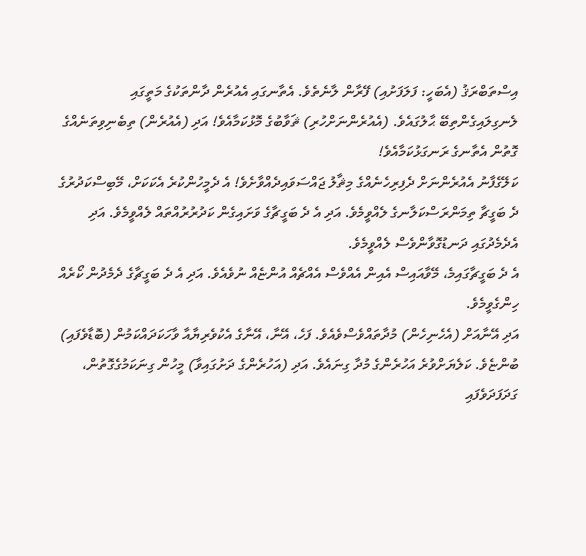އިސްތަބްރަޤު (އެބަހީ: ފަލަފަށުއި) ފޭރާން ލާނެތެވެ. އެތާނގައި އެއުރެން ދާންތަކުގެ މަތީގައި ލެނގިލައިގެންތިބޭ ޙާލުގައެވެ. (އެއުރެންނަށްހުރި) ޘަވާބުގެ މޮޅުކަމާއެވެ! އަދި (އެއުރެން) ތިބެނިވިތަނެއްގެ ގޮތުން އެތާނގެ ރަނގަޅުކަމާއެވެ!
ކަލޭގެފާނު އެއުރެންނަށް ދެފިރިހެނެއްގެ މިޘާލު ޖައްސަވައިދެއްވާށެވެ! އެ ދެމީހުންކުރެ އެކަކަށް، މޭބިސްކަދުރުގެ ދެ ބަގީޗާ ތިމަންރަސްކަލާނގެ ލެއްވީމެވެ. އަދި އެ ދެ ބަގީޗާގެ ވަށައިގެން ކަދުރުރުއްތައް ލެއްވީމެވެ. އަދި އެދެމެދުގައި ދަނޑުގޮވާންވެސް ލެއްވީމެވެ.
އެ ދެ ބަގީޗާގައިމެ، މޭވާއައިސް އެއިން އެއްވެސް އެއްޗެއް އުންޏެއް ނުވެއެވެ. އަދި އެ ދެ ބަގީޗާގެ ދެމެދުން ކޯރެއް ހިންގެވީމެވެ.
އަދި އޭނާއަށް (އެހެނިހެން) މުދާތައްވެސްވެއެވެ. ފަހެ، އޭނާ، އޭނާގެ އެކުވެރިޔާއާ ވާހަކަދައްކަމުން (ބޮޑާވެފައި) ބުންޏެވެ. ކަލެޔަށްވުރެ އަހުރެންގެ މުދާ ގިނައެވެ. އަދި (އަހުރެންގެ ދަށުގައިވާ) މީހުން ގިނަކަމުގެގޮތުން، ގަދަފަދަވެފައި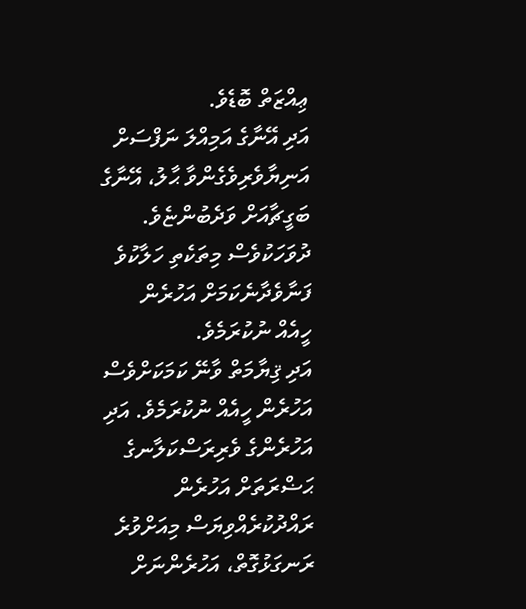ޢިއްޒަތް ބޮޑެވެ.
އަދި އޭނާގެ އަމިއްލަ ނަފްސަށް އަނިޔާވެރިވެގެންވާ ޙާލު، އޭނާގެ ބަގީޗާއަށް ވަދެބުންޏެވެ. ދުވަހަކުވެސް މިތަކެތި ހަލާކުވެ ފަނާވެދާނެކަމަށް އަހުރެން ހީއެއް ނުކުރަމެވެ.
އަދި ޤިޔާމަތް ވާނޭ ކަމަކަށްވެސް އަހުރެން ހީއެއް ނުކުރަމެވެ. އަދި އަހުރެންގެ ވެރިރަސްކަލާނގެ ޙަޟްރަތަށް އަހުރެން ރައްދުކުރެއްވިޔަސް މިއަށްވުރެ ރަނގަޅުގޮތް، އަހުރެންނަށް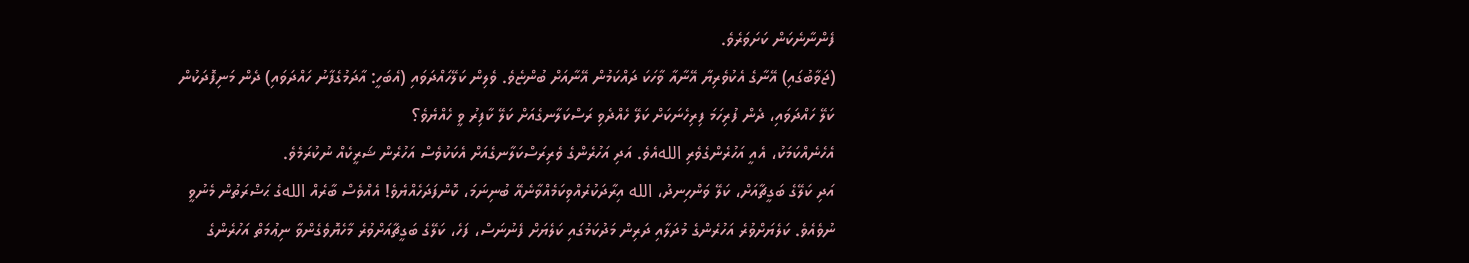ފެންނާނެކަން ކަށަވަރެވެ.
(ޖަވާބުގައި) އޭނާގެ އެކުވެރިޔާ އޭނާއާ ވާހަކަ ދައްކަމުން އޭނާއަށް ބުންޏެވެ. ވެލިން ކަލޭހައްދަވައި (އެބަހީ: އާދަމުގެފާނު ހައްދަވައި) ދެން މަނިފޮދަކުން ކަލޭ ހައްދަވައި، ދެން ފުރިހަމަ ފިރިހެނަކަށް ކަލޭ ހެއްދެވި ރަސްކަލާނގެއަށް ކަލޭ ކާފިރު ވީ ހެއްޔެވެ؟
އެހެނެއްކަމަކު، އެއީ އަހުރެންގެވެރި اللهއެވެ. އަދި އަހުރެންގެ ވެރިރަސްކަލާނގެއަށް އެކަކުވެސް އަހުރެން ޝަރީކެއް ނުކުރަމެވެ.
އަދި ކަލޭގެ ބަގީޗާއަށް، ކަލޭ ވަންހިނދު، الله އިރާދަކުރެއްވިކަމެއްވާނެއޭ ބުނިނަމަ، ކޮންފަދަހެއްޔެވެ! އެއްވެސް ބާރެއް اللهގެ ޙަޟްރަތުން މެނުވީ ނުވެއެވެ. ކަލެޔަށްވުރެ އަހުރެންގެ މުދަލާއި ދަރިން މަދުކަމުގައި ކަލެޔަށް ފެނުނަސް، ފަހެ، ކަލޭގެ ބަގީޗާއަށްވުރެ މާހެޔޮވެގެންވާ ނިޢުމަތް އަހުރެންގެ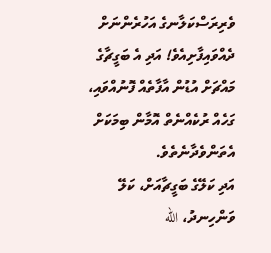ވެރިރަސްކަލާނގެ އަހުރެންނަށް ދެއްވައިފާށިއެވެ! އަދި އެ ބަގީޗާގެ މައްޗަށް އުޑުން އާފާތެއް ފޮނުއްވައި، ގަހެއް ރުކެއްނެތް އޮމާން ބިމަކަށް އެތަންވެދާނެތެވެ.
އަދި ކަލޭގެ ބަގީޗާއަށް، ކަލޭ ވަންހިނދު، الله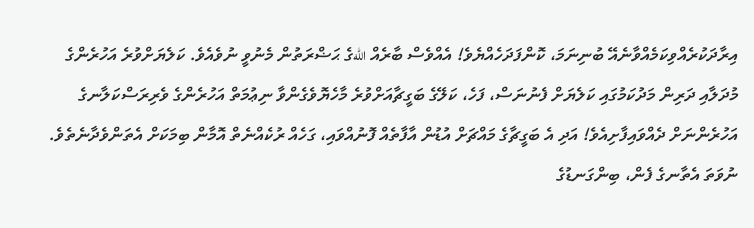އިރާދަކުރެއްވިކަމެއްވާނެއޭ ބުނިނަމަ، ކޮންފަދަހެއްޔެވެ! އެއްވެސް ބާރެއް اللهގެ ޙަޟްރަތުން މެނުވީ ނުވެއެވެ. ކަލެޔަށްވުރެ އަހުރެންގެ މުދަލާއި ދަރިން މަދުކަމުގައި ކަލެޔަށް ފެނުނަސް، ފަހެ، ކަލޭގެ ބަގީޗާއަށްވުރެ މާހެޔޮވެގެންވާ ނިޢުމަތް އަހުރެންގެ ވެރިރަސްކަލާނގެ އަހުރެންނަށް ދެއްވައިފާށިއެވެ! އަދި އެ ބަގީޗާގެ މައްޗަށް އުޑުން އާފާތެއް ފޮނުއްވައި، ގަހެއް ރުކެއްނެތް އޮމާން ބިމަކަށް އެތަންވެދާނެތެވެ.
ނުވަތަ އެތާނގެ ފެން، ބިންގަނޑުގެ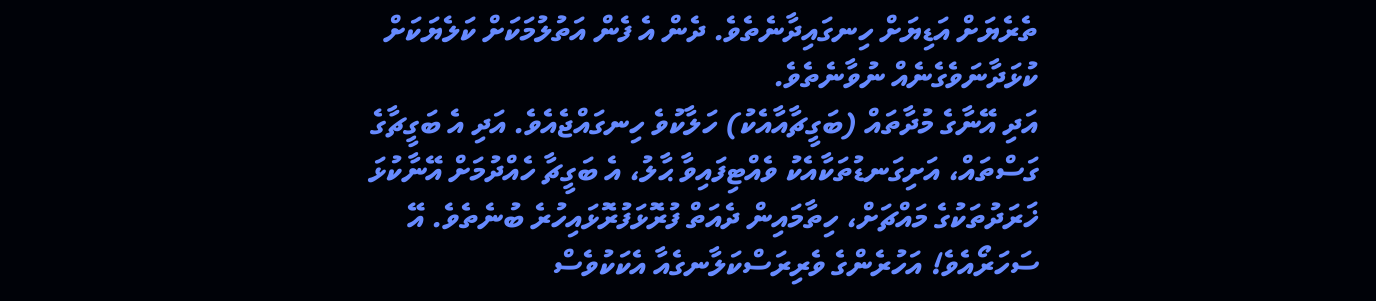ތެރެޔަށް އަޑިޔަށް ހިނގައިދާނެތެވެ. ދެން އެ ފެން އަތުލުމަކަށް ކަލެޔަކަށް ކުޅަދާނަވެގެނެއް ނުވާނެތެވެ.
އަދި އޭނާގެ މުދާތައް (ބަގީޗާއާއެކު) ހަލާކުވެ ހިނގައްޖެއެވެ. އަދި އެ ބަގީޗާގެ ގަސްތައް، އަށިގަނޑުތަކާއެކު ވެއްޓިފައިވާ ޙާލު، އެ ބަގީޗާ ހެއްދުމަށް އޭނާކުޅަ ޚަރަދުތަކުގެ މައްޗަށް، ހިތާމައިން ދެއަތް ފުރޮޅަފުރޮޅައިހުރެ ބުނެތެވެ. އޭ ސަހަރޯއެވެ! އަހުރެންގެ ވެރިރަސްކަލާނގެއާ އެކަކުވެސް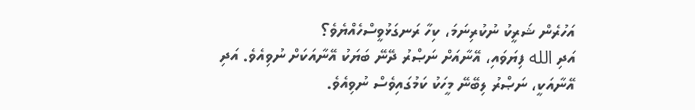އަހުރެން ޝަރީކު ނުކުރިނަމަ، ކިހާ ރަނގަޅުވީސްހެއްޔެވެ؟
އަދި الله ފިޔަވައި، އޭނާއަށް ނަޞްރު ދޭނޭ ބަޔަކު އޭނާއަކަށް ނުވިއެވެ. އަދި އޭނާއަކީ، ނަޞްރު ލިބޭނޭ މީހަކު ކަމުގައިވެސް ނުވިއެވެ.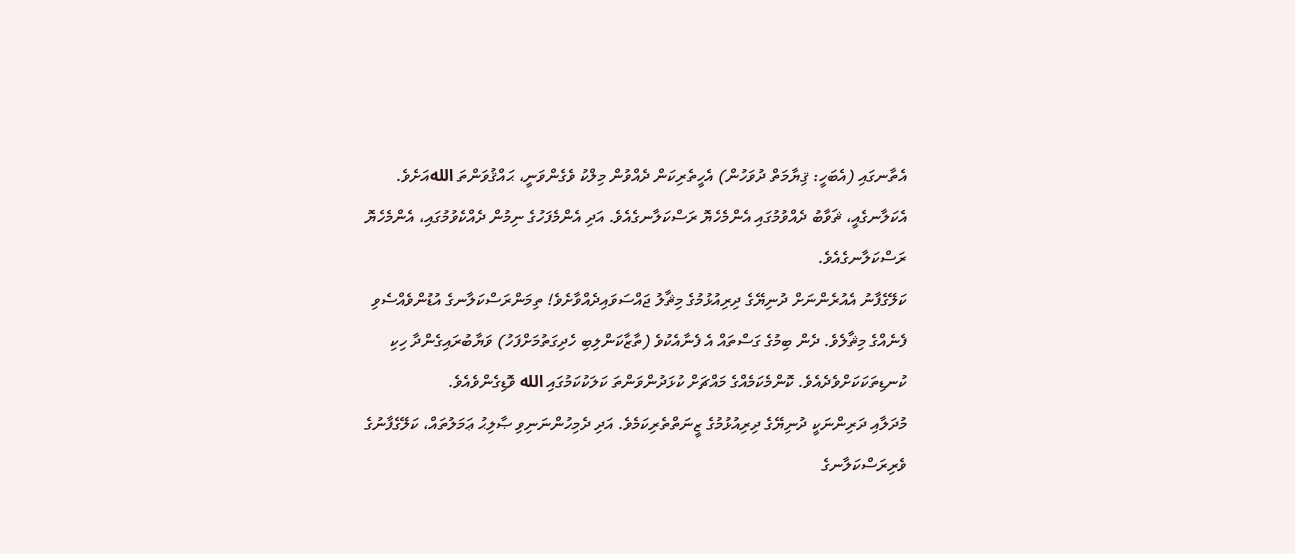އެތާނގައި (އެބަހީ: ޤިޔާމަތް ދުވަހުން) އެހީތެރިކަން ދެއްވުން މިލްކު ވެގެންވަނީ، ޙައްޤުވަންތަ اللهއަށެވެ. އެކަލާނގެއީ، ޘަވާބު ދެއްވުމުގައި އެންމެހެޔޮ ރަސްކަލާނގެއެވެ. އަދި އެންމެފަހުގެ ނިމުން ދެއްކެވުމުގައި، އެންމެހެޔޮ ރަސްކަލާނގެއެވެ.
ކަލޭގެފާނު އެއުރެންނަށް ދުނިޔޭގެ ދިރިއުޅުމުގެ މިޘާލު ޖައްސަވައިދެއްވާށެވެ! ތިމަންރަސްކަލާނގެ އުޑުންވެއްސެވި ފެނެއްގެ މިޘާލެވެ. ދެން ބިމުގެ ގަސްތައް އެ ފެނާއެކުވެ (ތާޒާކަންލިބި ހެދިގަތުމަށްފަހު) ވަޔާބުރައިގެންދާ ހިކި ކުނޑިތަކަކަށްވެދެއެވެ. ކޮންމެކަމެއްގެ މައްޗަށް ކުޅަދުންވަންތަ ކަލަކުކަމުގައި الله ވޮޑިގެންވެއެވެ.
މުދަލާއި ދަރިންނަކީ ދުނިޔޭގެ ދިރިއުޅުމުގެ ޒީނަތްތެރިކަމެވެ. އަދި ދެމިހުންނަނިވި ޞާލިޙު ޢަމަލުތައް، ކަލޭގެފާނުގެ ވެރިރަސްކަލާނގެ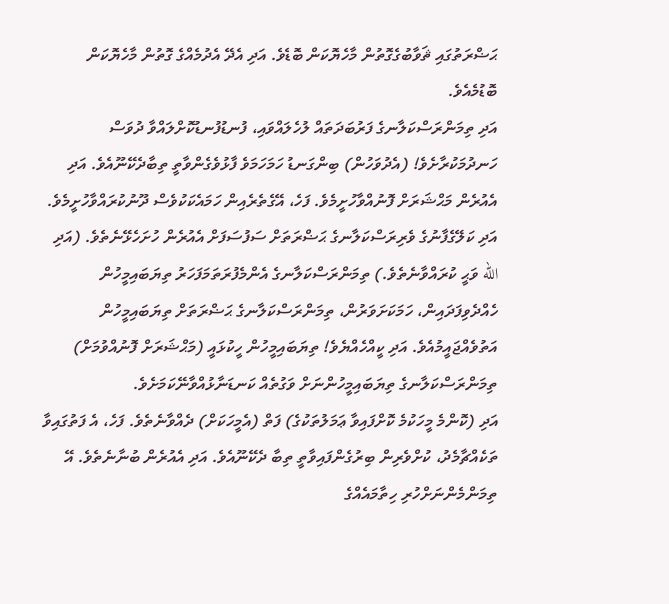ޙަޟްރަތުގައި ޘަވާބުގެގޮތުން މާހެޔޮކަން ބޮޑެވެ. އަދި އެދޭ އެދުމެއްގެ ގޮތުން މާހެޔޮކަން ބޮޑުމެއެވެ.
އަދި ތިމަންރަސްކަލާނގެ ފަރުބަދަތައް ލުހެލައްވައި، ފުނޑުފުނޑުކޮށްލައްވާ ދުވަސް ހަނދުމަކުރާށެވެ! (އެދުވަހުން) ބިންގަނޑު ހަމަހަމަވެ ފާޅުވެގެންވާތީ ތިބާދެކޭނޫއެވެ. އަދި އެއުރެން މަޙްޝަރަށް ފޮނުއްވާހުށީމެވެ. ފަހެ، އޭގެތެރެއިން ހަމައެކަކުވެސް ދޫނުކުރައްވާހުށީމެވެ.
އަދި ކަލޭގެފާނުގެ ވެރިރަސްކަލާނގެ ޙަޟްރަތަށް ސަފުސަފަށް އެއުރެން ހުށަހެޅޭނެތެވެ. (އަދި الله ވަޙީ ކުރައްވާނެތެވެ.) ތިމަންރަސްކަލާނގެ އެންމެފުރަތަމަފަހަރު ތިޔަބައިމީހުން ހެއްދެވިފަދައިން، ހަމަކަށަވަރުން، ތިމަންރަސްކަލާނގެ ޙަޟްރަތަށް ތިޔަބައިމީހުން އަތުވެއްޖައީމުއެވެ. އަދި ކީއްހެއްޔެވެ! ތިޔަބައިމީހުން ހީކުޅައީ (މަޙްޝަރަށް ފޮނުއްވުމަށް) ތިމަންރަސްކަލާނގެ ތިޔަބައިމީހުންނަށް ވަގުތެއް ކަނޑަނާޅުއްވާނޭކަމަށެވެ.
އަދި (ކޮންމެ މީހަކުމެ ކޮށްފައިވާ ޢަމަލުތަކުގެ) ފަތް (އެމީހަކަށް) ދެއްވާނެތެވެ. ފަހެ، އެ ފަތުގައިވާ ތަކެއްޗާމެދު، ކުށްވެރިން ބިރުގެންފައިވާތީ ތިބާ ދެކޭނޫއެވެ. އަދި އެއުރެން ބުނާނެތެވެ. އޭ ތިމަންމެންނަށްހުރި ހިތާމައެއްގެ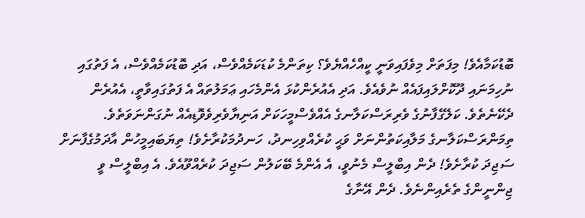ބޮޑުކަމާއެވެ! މިފަތަށް މިވެފައިވަނީ ކީއްހެއްޔެވެ؟ ކިތަންމެ ކުޑަކަމެއްވެސް، އަދި ބޮޑުކަމެއްވެސް، އެ ފަތުގައި ނުހިމަނައި ދޫކޮށްލައިފައެއް ނުވެއެވެ. އަދި އެއުރެންކުޅަ އެންމެހައި ޢަމަލުތައް އެ ފަތުގައިވާތީ، އެއުރެން ދެކޭނެތެވެ. ކަލޭގެފާނުގެ ވެރިރަސްކަލާނގެ އެއްވެސްމީހަކަށް އަނިޔާވެރިވެވޮޑިއެއް ނުގަންނަވަތެވެ.
ތިމަންރަސްކަލާނގެ މަލާއިކަތުންނަށް ވަޙީ ކުރެއްވިހިނދު، ހަނދުމަކުރާށެވެ! ތިޔަބައިމީހުން އާދަމުގެފާނަށް ސަޖިދަ ކުރާށެވެ! ދެން އިބްލީސް މެނުވީ، އެ އެންމެ ބޭކަލުން ސަޖިދަ ކުރެއްވޫއެވެ. އެ އިބްލީސް ވީ ޖިންނީންގެ ތެރެއިންނެވެ. ދެން އޭނާގެ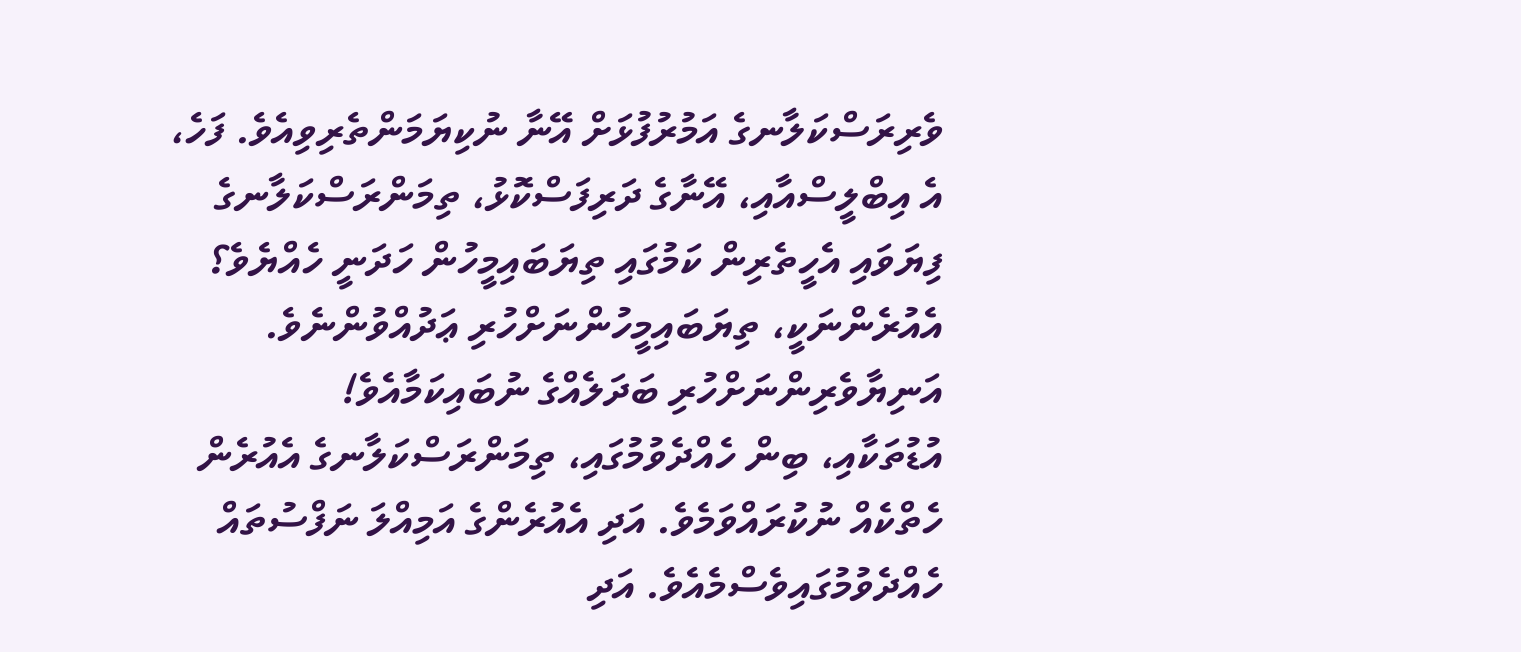ވެރިރަސްކަލާނގެ އަމުރުފުޅަށް އޭނާ ނުކިޔަމަންތެރިވިއެވެ. ފަހެ، އެ އިބްލީސްއާއި، އޭނާގެ ދަރިފަސްކޮޅު، ތިމަންރަސްކަލާނގެ ފިޔަވައި އެހީތެރިން ކަމުގައި ތިޔަބައިމީހުން ހަދަނީ ހެއްޔެވެ؟ އެއުރެންނަކީ، ތިޔަބައިމީހުންނަށްހުރި ޢަދުއްވުންނެވެ. އަނިޔާވެރިންނަށްހުރި ބަދަލެއްގެ ނުބައިކަމާއެވެ!
އުޑުތަކާއި، ބިން ހެއްދެވުމުގައި، ތިމަންރަސްކަލާނގެ އެއުރެން ހެތްކެއް ނުކުރައްވަމެވެ. އަދި އެއުރެންގެ އަމިއްލަ ނަފްސުތައް ހެއްދެވުމުގައިވެސްމެއެވެ. އަދި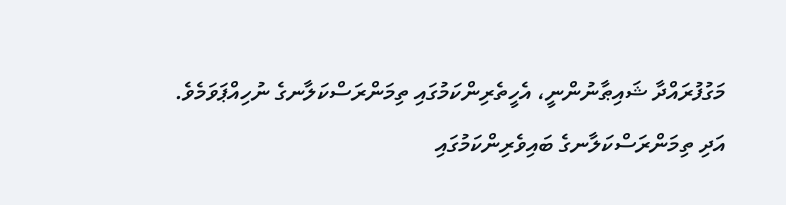މަގުފުރައްދާ ޝައިޠާނުންނީ، އެހީތެރިންކަމުގައި ތިމަންރަސްކަލާނގެ ނުހިއްޕަވަމެވެ.
އަދި ތިމަންރަސްކަލާނގެ ބައިވެރިންކަމުގައި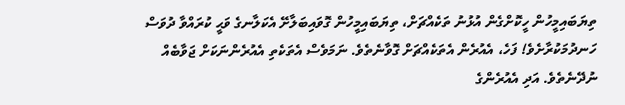ތިޔަބައިމީހުން ހީކޮށްގެން އުޅުނު ތަކެއްޗަށް، ތިޔަބައިމީހުން ގޮވައިބަލާށޭ އެކަލާނގެ ވަޙީ ކުރައްވާ ދުވަސް ހަނދުމަކުރާށެވެ! ފަހެ، އެއުރެން އެތަކެއްޗަށް ގޮވާނެތެވެ. ނަމަވެސް އެތަކެތި އެއުރެންނަކަށް ޖަވާބެއް ނުދޭނެތެވެ. އަދި އެއުރެންގެ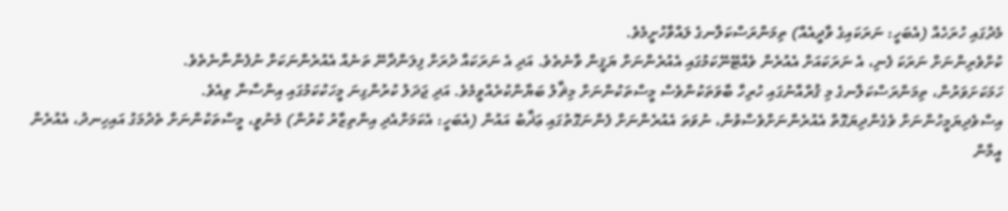މެދުގައި ހުރަހެއް (އެބަހީ: ނަރަކައިގެ ވާދީއެއް) ތިމަންރަސްކަލާނގެ ލައްވާހުށީމެވެ.
ކުށްވެރިންނަށް ނަރަކަ ފެނި، އެ ނަރަކައަށް އެއުރެން ވެއްޓޭނޭކަމުގައި އެއުރެންނަށް ޔަޤީން ވާނެތެވެ. އަދި އެ ނަރަކައާ ދުރަށް ފިލަންދާނޭ ތަނެއް އެއުރެންނަކަށް ނުފެންނާނެތެވެ.
ހަމަކަށަވަރުން، ތިމަންރަސްކަލާނގެ މި ޤުރްއާނުގައި ހުރިހާ ބާވަތަކުންވެސް މީސްތަކުންނަށް މިޘާލު ބަޔާންކުރެއްވީމެވެ. އަދި ޖަދަލު ކުރުންގިނަ މީހަކުކަމުގައި އިންސާނާ ވިއެވެ.
އިސްވެދިޔަމީހުންނަށް ވެގެންދިޔަގޮތް އެއުރެންނަށްވެސްވުން، ނުވަތަ އެއުރެންނަށް ފެންނަގޮތުގައި ޢަޛާބު އައުން (އެބަހީ: އެކަމަށްއެދި އިންތިޒާރު ކުރުން) މެނުވީ، މީސްތަކުންނަށް ތެދުމަގު އައިހިނދު، އެއުރެން އީމާން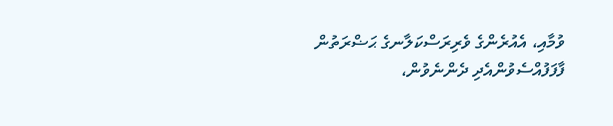ވުމާއި، އެއުރެންގެ ވެރިރަސްކަލާނގެ ޙަޟްރަތުން ފާފަފުއްސެވުންއެދި ދެންނެވުން،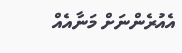އެއުރެންނަށް މަނާއެއް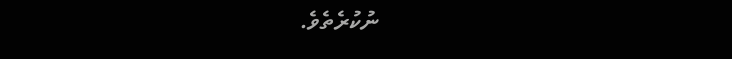ނުކުރެތެވެ.